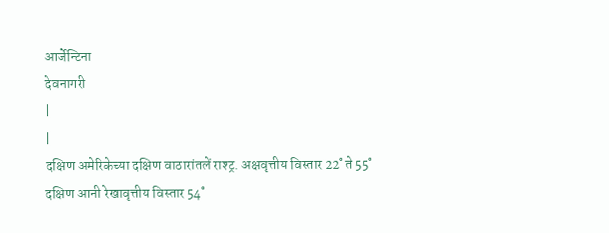आर्जेन्टिना
देवनागरी
|
|
दक्षिण अमेरिकेच्या दक्षिण वाठारांतलें राश्ट्र. अक्षवृत्तीय विस्तार 22˚ ते 55˚ दक्षिण आनी रेखावृत्तीय विस्तार 54˚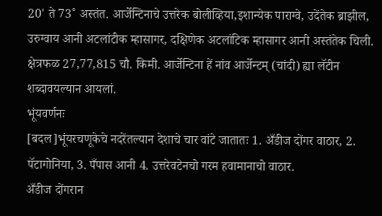20' ते 73˚ अस्तंत. आर्जेन्टिनाचे उत्तरेक बोलीव्हिया,इशान्येक पाराग्वे, उदेंतेक ब्राझील, उरुग्वाय आनी अटलांटीक म्हासागर, दक्षिणेक अटलांटिक म्हासागर आनी अस्तंतेक चिली. क्षेत्रफळ 27,77,815 चौ. किमी. आर्जेन्टिना हें नांव आर्जेन्टम् (चांदी) ह्या लॅटीन शब्दावयल्यान आयलां.
भूंयवर्णनः
[बदल]भूंयरचणूकेचे नदरेंतल्यान देशाचे चार वांटे जातातः 1. अँडीज दोंगर वाठार, 2. पॅटागोनिया, 3. पँपास आनी 4. उत्तरेवटेनचो गरम हवामानाचो वाठार.
अँडीज दोंगरान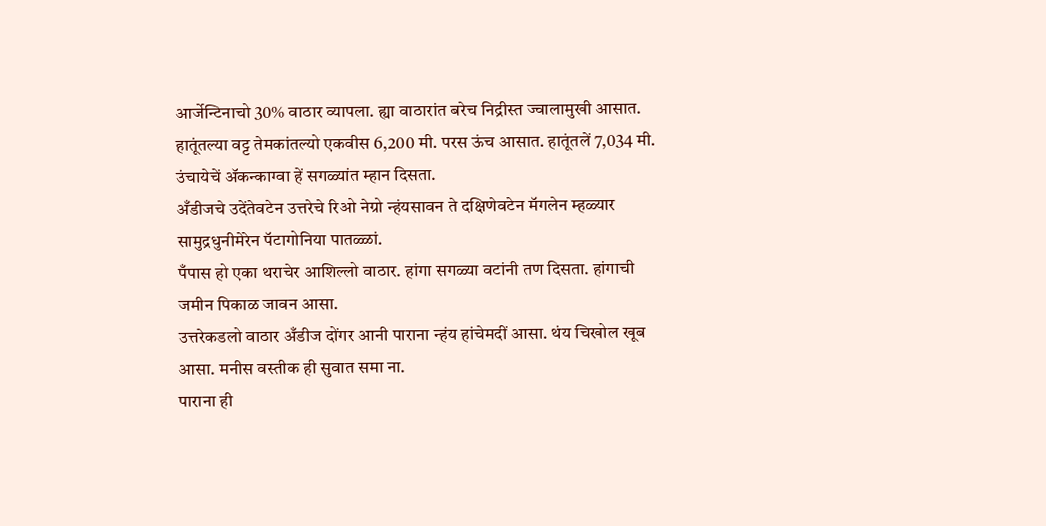आर्जेन्टिनाचो 30% वाठार व्यापला. ह्या वाठारांत बरेच निद्रीस्त ज्वालामुखी आसात. हातूंतल्या वट्ट तेमकांतल्यो एकवीस 6,200 मी. परस ऊंच आसात. हातूंतलें 7,034 मी. उंचायेचें ॲकन्काग्वा हें सगळ्यांत म्हान दिसता.
अँडीजचे उदेंतेवटेन उत्तरेचे रिओ नेग्रो न्हंयसावन ते दक्षिणेवटेन मॅगलेन म्हळ्यार सामुद्रधुनीमेरेन पॅटागोनिया पातळ्ळां.
पँपास हो एका थराचेर आशिल्लो वाठार. हांगा सगळ्या वटांनी तण दिसता. हांगाची जमीन पिकाळ जावन आसा.
उत्तरेकडलो वाठार अँडीज दोंगर आनी पाराना न्हंय हांचेमदीं आसा. थंय चिखोल खूब आसा. मनीस वस्तीक ही सुवात समा ना.
पाराना ही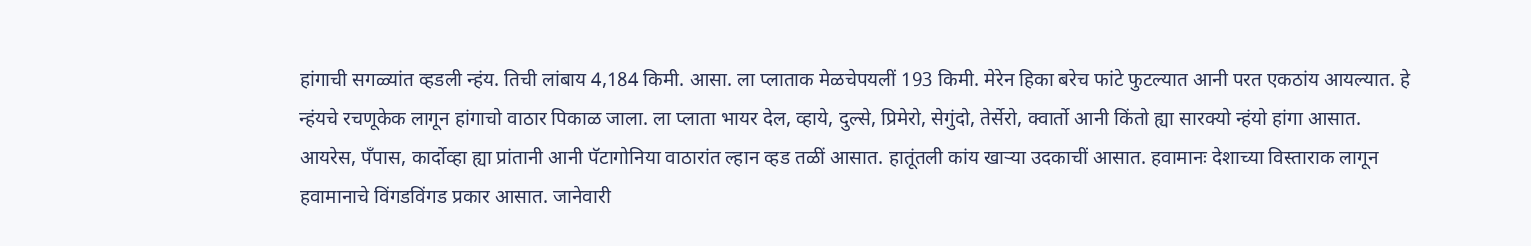हांगाची सगळ्यांत व्हडली न्हंय. तिची लांबाय 4,184 किमी. आसा. ला प्लाताक मेळचेपयलीं 193 किमी. मेरेन हिका बरेच फांटे फुटल्यात आनी परत एकठांय आयल्यात. हे न्हंयचे रचणूकेक लागून हांगाचो वाठार पिकाळ जाला. ला प्लाता भायर देल, व्हाये, दुल्से, प्रिमेरो, सेगुंदो, तेर्सेरो, क्वार्तो आनी किंतो ह्या सारक्यो न्हंयो हांगा आसात.
आयरेस, पँपास, कार्दोव्हा ह्या प्रांतानी आनी पॅटागोनिया वाठारांत ल्हान व्हड तळीं आसात. हातूंतली कांय खाऱ्या उदकाचीं आसात. हवामानः देशाच्या विस्ताराक लागून हवामानाचे विंगडविंगड प्रकार आसात. जानेवारी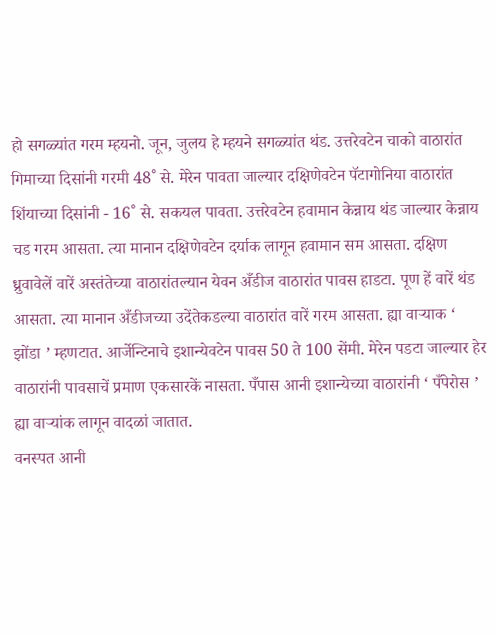हो सगळ्यांत गरम म्हयनो. जून, जुलय हे म्हयने सगळ्यांत थंड. उत्तरेवटेन चाको वाठारांत गिमाच्या दिसांनी गरमी 48˚ से. मेरेन पावता जाल्यार दक्षिणेवटेन पॅटागोनिया वाठारांत शिंयाच्या दिसांनी - 16˚ से. सकयल पावता. उत्तरेवटेन हवामान केन्नाय थंड जाल्यार केन्नाय चड गरम आसता. त्या मानान दक्षिणेवटेन दर्याक लागून हवामान सम आसता. दक्षिण ध्रुवावेलें वारें अस्तंतेच्या वाठारांतल्यान येवन अँडीज वाठारांत पावस हाडटा. पूण हें वारें थंड आसता. त्या मानान अँडीजच्या उदेंतेकडल्या वाठारांत वारें गरम आसता. ह्या वाऱ्याक ‘ झोंडा ’ म्हणटात. आर्जेन्टिनाचे इशान्येवटेन पावस 50 ते 100 सेंमी. मेरेन पडटा जाल्यार हेर वाठारांनी पावसाचें प्रमाण एकसारकें नासता. पँपास आनी इशान्येच्या वाठारांनी ‘ पँपेरोस ’ ह्या वाऱ्यांक लागून वादळां जातात.
वनस्पत आनी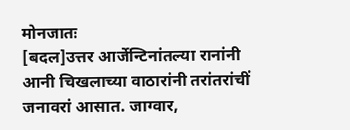मोनजातः
[बदल]उत्तर आर्जेन्टिनांतल्या रानांनी आनी चिखलाच्या वाठारांनी तरांतरांचीं जनावरां आसात. जाग्वार,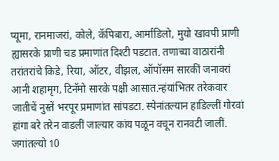प्यूमा, रानमाजरां, कोले, कॅपिबारा, आर्माडिलो, मुयो खावपी प्राणी ह्यासरके प्राणी चड प्रमाणांत दिश्टी पडटात. तणाच्या वाठारांनी तरांतरांचे किडे, रिया, ऑटर, वीझल, ऑपॉसम सारकीं जनावरां आनी शहामृग, टिनॅमो सारके पक्षी आसात.न्हंयांभितर तरेकवार जातीचें नुस्तें भरपूर प्रमाणांत सांपडटा. स्पेनांतल्यान हाडिल्लीं गोरवां हांगा बरे तरेन वाडलीं जाल्यार कांय पळून वचून रानवटी जालीं. जगांतल्यो 10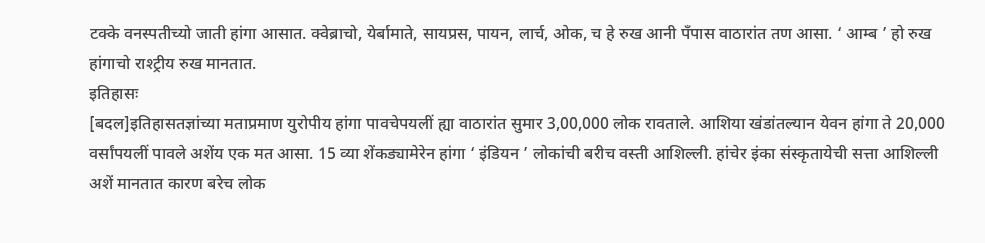टक्के वनस्पतीच्यो जाती हांगा आसात. क्वेब्राचो, येर्बामाते, सायप्रस, पायन, लार्च, ओक, च हे रुख आनी पँपास वाठारांत तण आसा. ‘ आम्ब ’ हो रुख हांगाचो राश्ट्रीय रुख मानतात.
इतिहासः
[बदल]इतिहासतज्ञांच्या मताप्रमाण युरोपीय हांगा पावचेपयलीं ह्या वाठारांत सुमार 3,00,000 लोक रावताले. आशिया खंडांतल्यान येवन हांगा ते 20,000 वर्सांपयलीं पावले अशेंय एक मत आसा. 15 व्या शेंकड्यामेरेन हांगा ‘ इंडियन ’ लोकांची बरीच वस्ती आशिल्ली. हांचेर इंका संस्कृतायेची सत्ता आशिल्ली अशें मानतात कारण बरेच लोक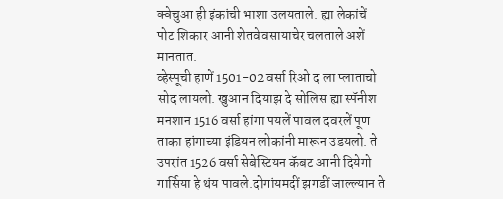क्वेचुआ ही इंकांची भाशा उलयताले. ह्या लेकांचें पोट शिकार आनी शेतवेवसायाचेर चलताले अशें मानतात.
व्हेस्पूची हाणें 1501-02 वर्सा रिओ द ला प्लाताचो सोद लायलो. खुआन दियाझ दे सोलिस ह्या स्पॅनीश मनशान 1516 वर्सा हांगा पयलें पावल दवरलें पूण ताका हांगाच्या इंडियन लोकांनी मारून उडयलो. ते उपरांत 1526 वर्सा सेबेस्टियन कॅबट आनी दियेगो गार्सिया हे थंय पावले.दोगांयमदीं झगडीं जाल्ल्यान ते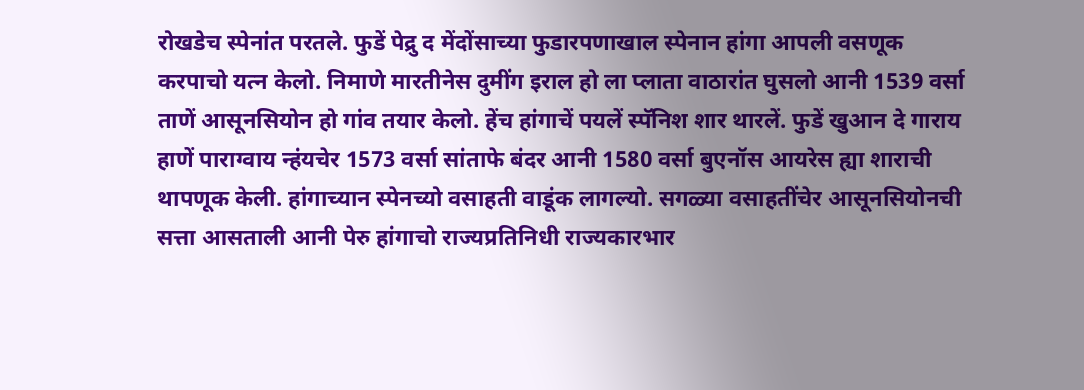रोखडेच स्पेनांत परतले. फुडें पेद्रु द मेंदोंसाच्या फुडारपणाखाल स्पेनान हांगा आपली वसणूक करपाचो यत्न केलो. निमाणे मारतीनेस दुमींग इराल हो ला प्लाता वाठारांत घुसलो आनी 1539 वर्सा ताणें आसूनसियोन हो गांव तयार केलो. हेंच हांगाचें पयलें स्पॅनिश शार थारलें. फुडें खुआन दे गाराय हाणें पाराग्वाय न्हंयचेर 1573 वर्सा सांताफे बंदर आनी 1580 वर्सा बुएनॉस आयरेस ह्या शाराची थापणूक केली. हांगाच्यान स्पेनच्यो वसाहती वाडूंक लागल्यो. सगळ्या वसाहतींचेर आसूनसियोनची सत्ता आसताली आनी पेरु हांगाचो राज्यप्रतिनिधी राज्यकारभार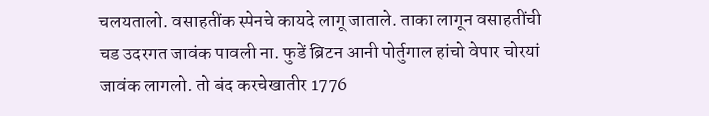चलयतालो. वसाहतींक स्पेनचे कायदे लागू जाताले. ताका लागून वसाहतींची चड उदरगत जावंक पावली ना. फुडें ब्रिटन आनी पोर्तुगाल हांचो वेपार चोरयां जावंक लागलो. तो बंद करचेखातीर 1776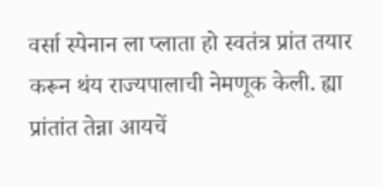वर्सा स्पेनान ला प्लाता हो स्वतंत्र प्रांत तयार करून थंय राज्यपालाची नेमणूक केली. ह्या प्रांतांत तेन्ना आयचें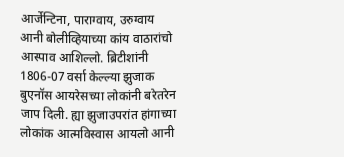आर्जेन्टिना, पाराग्वाय, उरुग्वाय आनी बोलीव्हियाच्या कांय वाठारांचो आस्पाव आशिल्लो. ब्रिटीशांनी 1806-07 वर्सा केल्ल्या झुजाक बुएनॉस आयरेसच्या लोकांनी बरेतरेन जाप दिली. ह्या झुजाउपरांत हांगाच्या लोकांक आत्मविस्वास आयलो आनी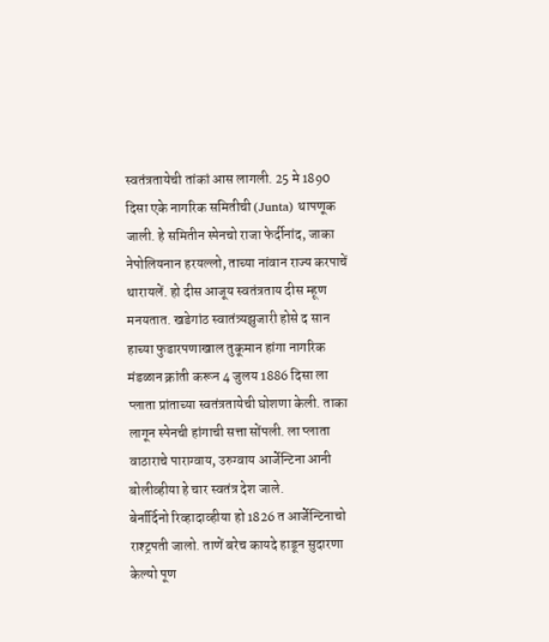स्वतंत्रतायेची तांकां आस लागली. 25 मे 1890 दिसा एके नागरिक समितीची (Junta) थापणूक जाली. हे समितीन स्पेनचो राजा फेर्दीनांद, जाका नेपोलियनान हरयल्लो, ताच्या नांवान राज्य करपाचें थारायलें. हो दीस आजूय स्वतंत्रताय दीस म्हूण मनयतात. खडेगांठ स्वातंत्र्यझुजारी होसे द सान हाच्या फुडारपणाखाल तुकूमान हांगा नागरिक मंडळान क्रांती करून 4 जुलय 1886 दिसा ला प्लाता प्रांताच्या स्वतंत्रतायेची घोशणा केली. ताका लागून स्पेनची हांगाची सत्ता सोंपली. ला प्लाता वाठाराचे पाराग्वाय, उरुग्वाय आर्जेन्टिना आनी बोलीव्हीया हे चार स्वतंत्र देश जाले.
बेर्नार्दिनो रिव्हादाव्हीया हो 1826 त आर्जेन्टिनाचो राश्ट्रपती जालो. ताणें बरेच कायदे हाडून सुदारणा केल्यो पूण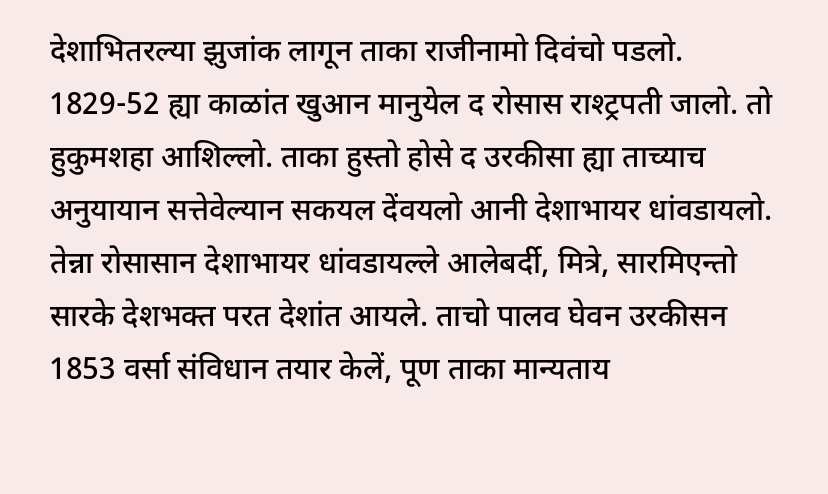देशाभितरल्या झुजांक लागून ताका राजीनामो दिवंचो पडलो. 1829-52 ह्या काळांत खुआन मानुयेल द रोसास राश्ट्रपती जालो. तो हुकुमशहा आशिल्लो. ताका हुस्तो होसे द उरकीसा ह्या ताच्याच अनुयायान सत्तेवेल्यान सकयल देंवयलो आनी देशाभायर धांवडायलो. तेन्ना रोसासान देशाभायर धांवडायल्ले आलेबर्दी, मित्रे, सारमिएन्तो सारके देशभक्त परत देशांत आयले. ताचो पालव घेवन उरकीसन 1853 वर्सा संविधान तयार केलें, पूण ताका मान्यताय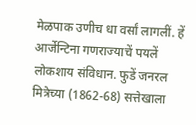मेळपाक उणीच धा वर्सां लागलीं. हें आर्जेन्टिना गणराज्याचें पयलें लोकशाय संविधान. फुडें जनरल मित्रेच्या (1862-68) सत्तेखाला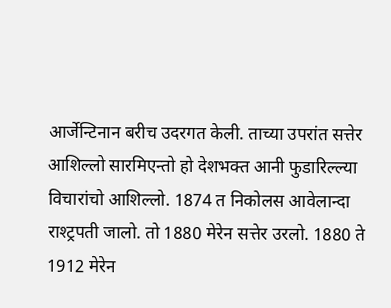आर्जेन्टिनान बरीच उदरगत केली. ताच्या उपरांत सत्तेर आशिल्लो सारमिएन्तो हो देशभक्त आनी फुडारिल्ल्या विचारांचो आशिल्लो. 1874 त निकोलस आवेलान्दा राश्ट्रपती जालो. तो 1880 मेरेन सत्तेर उरलो. 1880 ते 1912 मेरेन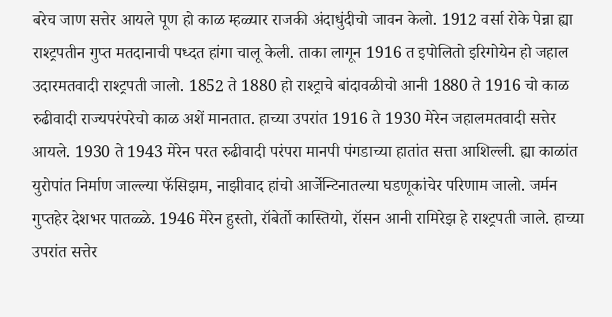बरेच जाण सत्तेर आयले पूण हो काळ म्हळ्यार राजकी अंदाधुंदीचो जावन केलो. 1912 वर्सा रोके पेन्ना ह्या राश्ट्रपतीन गुप्त मतदानाची पध्दत हांगा चालू केली. ताका लागून 1916 त इपोलितो इरिगोयेन हो जहाल उदारमतवादी राश्ट्रपती जालो. 1852 ते 1880 हो राश्ट्राचे बांदावळीचो आनी 1880 ते 1916 चो काळ रुढीवादी राज्यपरंपरेचो काळ अशें मानतात. हाच्या उपरांत 1916 ते 1930 मेरेन जहालमतवादी सत्तेर आयले. 1930 ते 1943 मेरेन परत रुढीवादी परंपरा मानपी पंगडाच्या हातांत सत्ता आशिल्ली. ह्या काळांत युरोपांत निर्माण जाल्ल्या फॅसिझम, नाझीवाद हांचो आर्जेन्टिनातल्या घडणूकांचेर परिणाम जालो. जर्मन गुप्तहेर देशभर पातळ्ळे. 1946 मेरेन हुस्तो, रॉबेर्तो कास्तियो, रॉसन आनी रामिरेझ हे राश्ट्रपती जाले. हाच्या उपरांत सत्तेर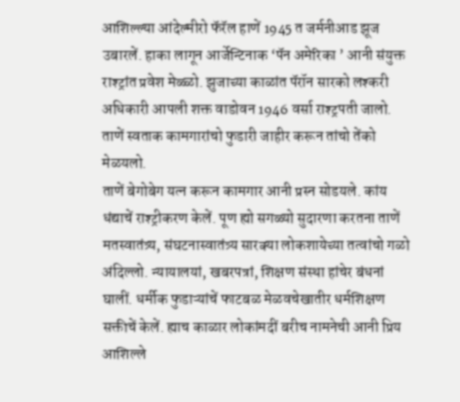आशिल्ल्या आंदेल्मीरो फॅरॅल हाणें 1945 त जर्मनीआड झूज उबारलें. हाका लागून आर्जेन्टिनाक ‘पॅन अमेरिका ’ आनी संयुक्त राश्ट्रांत प्रवेश मेळ्ळो. झुजाच्या काळांत पॅरॉन सारको लश्करी अधिकारी आपली शक्त वाडोवन 1946 वर्सा राश्ट्रपती जालो. ताणें स्वताक कामगारांचो फुडारी जाहीर करून तांचो तेंको मेळयलो.
ताणें बेगोबेग यत्न करून कामगार आनी प्रस्न सोडयले. कांय धंद्याचें राश्ट्रीकरण केलें. पूण ह्यो सगळ्यो सुदारणा करतना ताणें मतस्वातंत्र्य, संघटनास्वातंत्र्य सारक्या लोकशायेच्या तत्वांचो गळो अंदिल्लो. न्यायालयां, खबरपत्रां, शिक्षण संस्था हांचेर बंधनां घालीं. धर्मीक फुडाऱ्यांचें फाटबळ मेळवचेखातीर धर्मशिक्षण सक्तीचें केलें. ह्याच काळार लोकांमदीं बरीच नामनेची आनी प्रिय आशिल्ले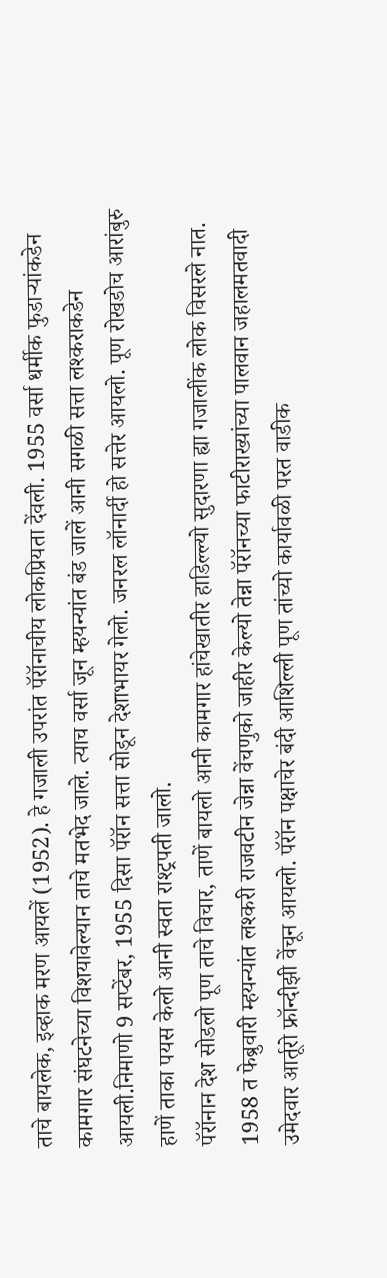ताचे बायलेक, इव्हाक मरण आयलें (1952). हे गजाली उपरांत पॅरॉनाचीय लोकप्रियता देंवली. 1955 वर्सा धर्मीक फुडाऱ्यांकडेन कामगार संघटनेच्या विशयावेल्यान ताचे मतभेद जाले. त्याच वर्सा जून म्हयन्यांत बंड जालें आनी सगळी सत्ता लश्कराकडेन आयली.निमाणो 9 सप्टेंबर, 1955 दिसा पॅरॉन सत्ता सोडून देशाभायर गेलो. जनरल लॉनार्दी हो सत्तेर आयलो. पूण रोखडोच आरांबुरु हाणें ताका पयस केलो आनी स्वता राश्ट्रपती जालो.
पॅरॉनान देश सोडलो पूण ताचे विचार, ताणें बायलो आनी कामगार हांचेखातीर हाडिल्ल्यो सुदारणा ह्या गजालींक लोक विसरले नात. 1958 त फेब्रुवारी म्हयन्यांत लश्करी राजवटीन जेन्ना वेंचणुको जाहीर केल्यो तेन्ना पॅरॉनच्या फाटीराख्यांच्या पालवान जहालमतवादी उमेदवार आर्तूरो फ्रॉन्दीझी वेंचून आयलो. पॅरॉन पक्षाचेर बंदी आशिल्ली पूण तांच्यो कार्यावळी परत वाडीक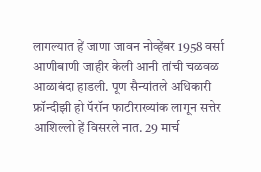लागल्यात हें जाणा जावन नोव्हेंबर 1958 वर्सा आणीबाणी जाहीर केली आनी तांची चळवळ आळाबंदा हाडली. पूण सैन्यांतले अधिकारी फ्रॉन्दीझी हो पॅरॉन फाटीराख्यांक लागून सत्तेर आशिल्लो हें विसरले नात. 29 मार्च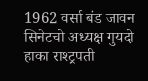1962 वर्सा बंड जावन सिनेटचो अध्यक्ष गुयदो हाका राश्ट्रपती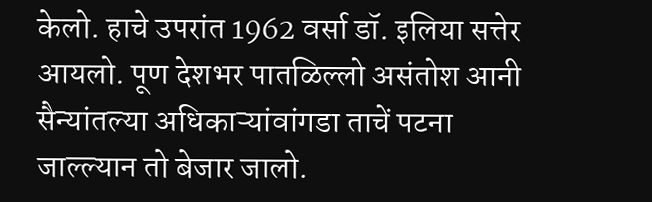केलो. हाचे उपरांत 1962 वर्सा डॉ. इलिया सत्तेर आयलो. पूण देशभर पातळिल्लो असंतोश आनी सैन्यांतल्या अधिकाऱ्यांवांगडा ताचें पटना जाल्ल्यान तो बेजार जालो.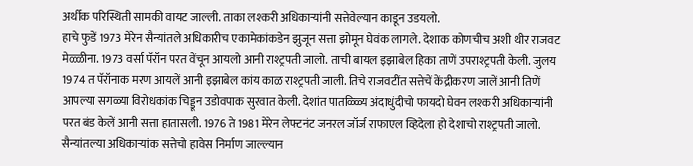अर्थीक परिस्थिती सामकी वायट जाल्ली. ताका लश्करी अधिकाऱ्यांनी सत्तेवेल्यान काडून उडयलो.
हाचे फुडें 1973 मेरेन सैन्यांतले अधिकारीच एकामेकांकडेन झुजून सत्ता झोमून घेवंक लागले. देशाक कोणचीच अशी थीर राजवट मेळ्ळीना. 1973 वर्सा पॅरॉन परत वेंचून आयलो आनी राश्ट्रपती जालो. ताची बायल इझाबेल हिका ताणें उपराश्ट्रपती केली. जुलय 1974 त पॅरॉनाक मरण आयलें आनी इझाबेल कांय काळ राश्ट्रपती जाली. तिचे राजवटींत सत्तेचें केंद्रीकरण जालें आनी तिणें आपल्या सगळ्या विरोधकांक चिड्डून उडोवपाक सुरवात केली. देशांत पातळ्ळ्यि अंदाधुंदीचो फायदो घेवन लश्करी अधिकाऱ्यांनी परत बंड केलें आनी सत्ता हातासली. 1976 ते 1981 मेरेन लेफ्टनंट जनरल जॉर्ज राफाएल व्हिदेला हो देशाचो राश्ट्रपती जालो. सैन्यांतल्या अधिकाऱ्यांक सत्तेचो हावेस निर्माण जाल्ल्यान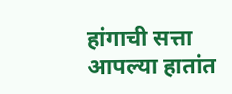हांगाची सत्ता आपल्या हातांत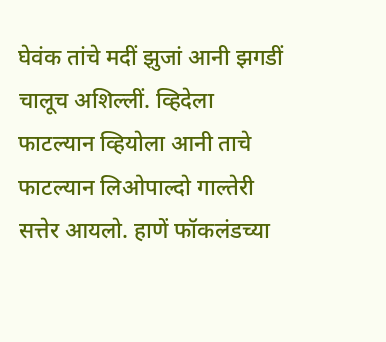घेवंक तांचे मदीं झुजां आनी झगडीं चालूच अशिल्लीं. व्हिदेला फाटल्यान व्हियोला आनी ताचे फाटल्यान लिओपाल्दो गाल्तेरी सत्तेर आयलो. हाणें फॉकलंडच्या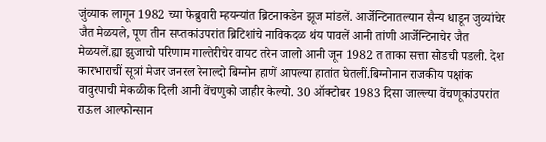जुंव्याक लागून 1982 च्या फेब्रुवारी म्हयन्यांत ब्रिटनाकडेन झूज मांडलें. आर्जेन्टिनातल्यान सैन्य धाडून जुव्यांचेर जैत मेळयले, पूण तीन सप्तकांउपरांत ब्रिटिशांचे नाविकदळ थंय पावलें आनी तांणी आर्जेन्टिनाचेर जैत मेळयलें.ह्या झुजाचो परिणाम गाल्तेरीचेर वायट तरेन जालो आनी जून 1982 त ताका सत्ता सोडची पडली. देश कारभाराचीं सूत्रां मेजर जनरल रेनाल्दो बिग्नोन हाणें आपल्या हातांत घेतलीं.बिग्नोनान राजकीय पक्षांक वावुरपाची मेकळीक दिली आनी वेंचणुको जाहीर केल्यो. 30 ऑक्टोबर 1983 दिसा जाल्ल्या वेंचणूकांउपरांत राऊल आल्फोन्सान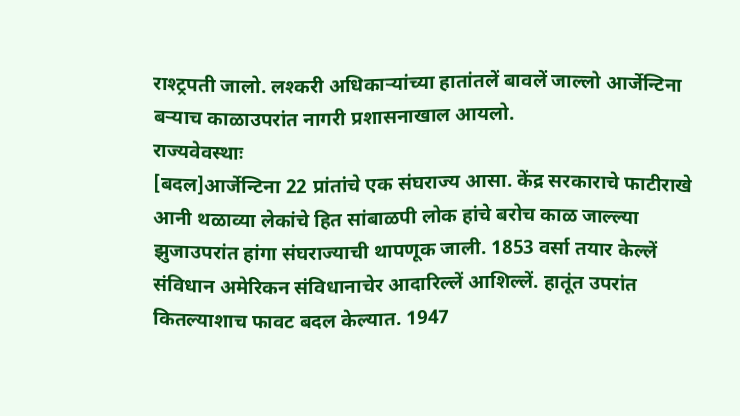राश्ट्रपती जालो. लश्करी अधिकाऱ्यांच्या हातांतलें बावलें जाल्लो आर्जेन्टिना बऱ्याच काळाउपरांत नागरी प्रशासनाखाल आयलो.
राज्यवेवस्थाः
[बदल]आर्जेन्टिना 22 प्रांतांचे एक संघराज्य आसा. केंद्र सरकाराचे फाटीराखे आनी थळाव्या लेकांचे हित सांबाळपी लोक हांचे बरोच काळ जाल्ल्या झुजाउपरांत हांगा संघराज्याची थापणूक जाली. 1853 वर्सा तयार केल्लें संविधान अमेरिकन संविधानाचेर आदारिल्लें आशिल्लें. हातूंत उपरांत कितल्याशाच फावट बदल केल्यात. 1947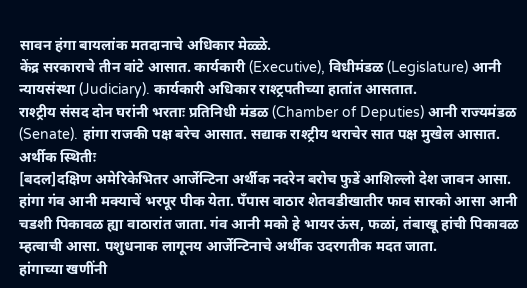सावन हंगा बायलांक मतदानाचे अधिकार मेळ्ळे.
केंद्र सरकाराचे तीन वांटे आसात. कार्यकारी (Executive), विधीमंडळ (Legislature) आनी न्यायसंस्था (Judiciary). कार्यकारी अधिकार राश्ट्रपतीच्या हातांत आसतात.
राश्ट्रीय संसद दोन घरांनी भरताः प्रतिनिधी मंडळ (Chamber of Deputies) आनी राज्यमंडळ (Senate). हांगा राजकी पक्ष बरेच आसात. सद्याक राश्ट्रीय थराचेर सात पक्ष मुखेल आसात.
अर्थीक स्थितीः
[बदल]दक्षिण अमेरिकेभितर आर्जेन्टिना अर्थीक नदरेन बरोच फुडें आशिल्लो देश जावन आसा. हांगा गंव आनी मक्याचें भरपूर पीक येता. पँपास वाठार शेतवडीखातीर फाव सारको आसा आनी चडशी पिकावळ ह्या वाठारांत जाता. गंव आनी मको हे भायर ऊंस, फळां, तंबाखू हांची पिकावळ म्हत्वाची आसा. पशुधनाक लागूनय आर्जेन्टिनाचे अर्थीक उदरगतीक मदत जाता.
हांगाच्या खणींनी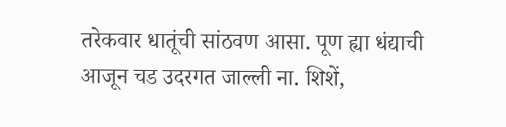तरेकवार धातूंची सांठवण आसा. पूण ह्या धंद्याची आजून चड उदरगत जाल्ली ना. शिशें,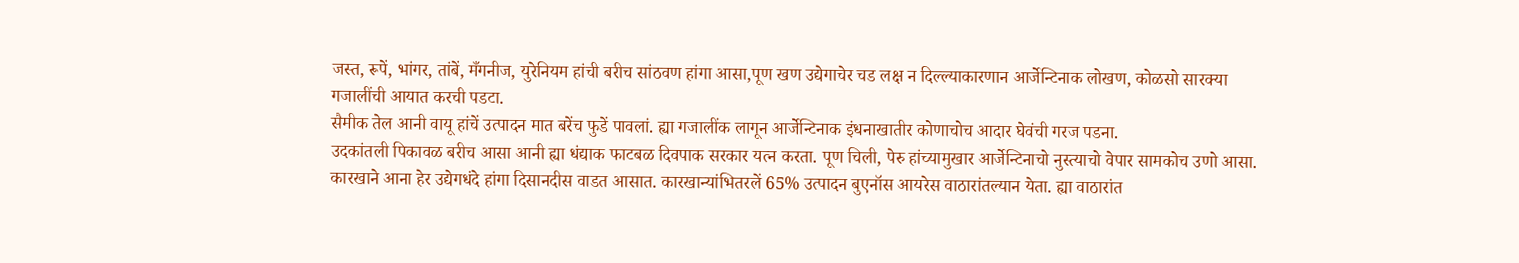जस्त, रूपें, भांगर, तांबें, मँगनीज, युरेनियम हांची बरीच सांठवण हांगा आसा,पूण खण उद्येगाचेर चड लक्ष न दिल्ल्याकारणान आर्जेन्टिनाक लोखण, कोळसो सारक्या गजालींची आयात करची पडटा.
सैमीक तेल आनी वायू हांचें उत्पादन मात बरेंच फुडें पावलां. ह्या गजालींक लागून आर्जेन्टिनाक इंधनाखातीर कोणाचोच आदार घेवंची गरज पडना.
उदकांतली पिकावळ बरीच आसा आनी ह्या धंद्याक फाटबळ दिवपाक सरकार यत्न करता. पूण चिली, पेरु हांच्यामुखार आर्जेन्टिनाचो नुस्त्याचो वेपार सामकोच उणो आसा.
कारखाने आना हेर उद्येगधंदे हांगा दिसानदीस वाडत आसात. कारखान्यांभितरलें 65% उत्पादन बुएनॉस आयरेस वाठारांतल्यान येता. ह्या वाठारांत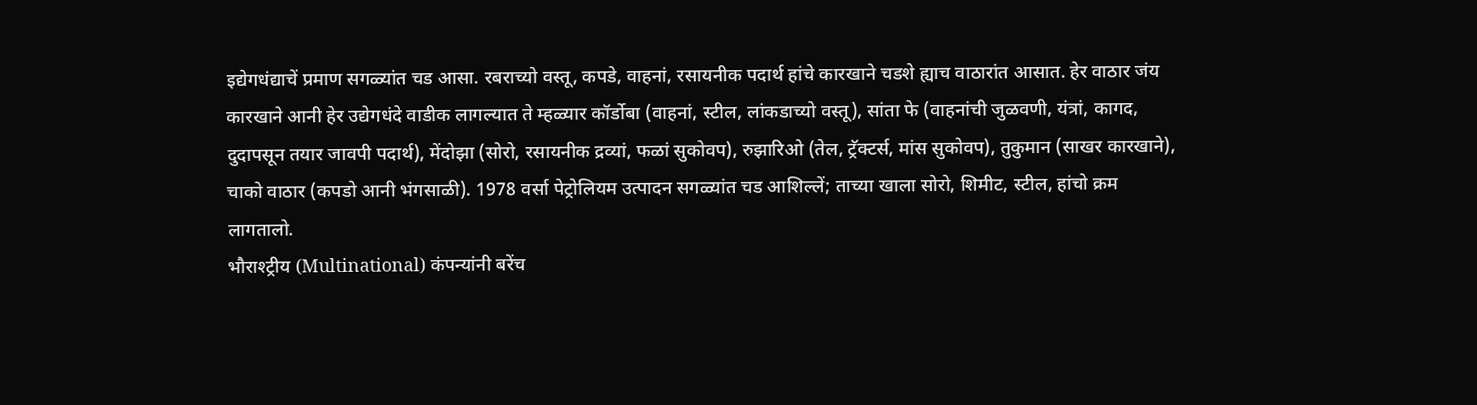इद्येगधंद्याचें प्रमाण सगळ्यांत चड आसा. रबराच्यो वस्तू, कपडे, वाहनां, रसायनीक पदार्थ हांचे कारखाने चडशे ह्याच वाठारांत आसात. हेर वाठार जंय कारखाने आनी हेर उद्येगधंदे वाडीक लागल्यात ते म्हळ्यार कॉर्डोबा (वाहनां, स्टील, लांकडाच्यो वस्तू), सांता फे (वाहनांची जुळवणी, यंत्रां, कागद, दुदापसून तयार जावपी पदार्थ), मेंदोझा (सोरो, रसायनीक द्रव्यां, फळां सुकोवप), रुझारिओ (तेल, ट्रॅक्टर्स, मांस सुकोवप), तुकुमान (साखर कारखाने), चाको वाठार (कपडो आनी भंगसाळी). 1978 वर्सा पेट्रोलियम उत्पादन सगळ्यांत चड आशिल्लें; ताच्या खाला सोरो, शिमीट, स्टील, हांचो क्रम लागतालो.
भौराश्ट्रीय (Multinational) कंपन्यांनी बरेंच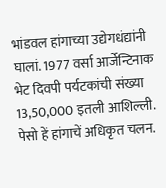भांडवल हांगाच्या उद्येगधंद्यांनी घालां. 1977 वर्सा आर्जेन्टिनाक भेट दिवपी पर्यटकांची संख्या 13,50,000 इतली आशिल्ली. पेसो हें हांगाचें अधिकृत चलन.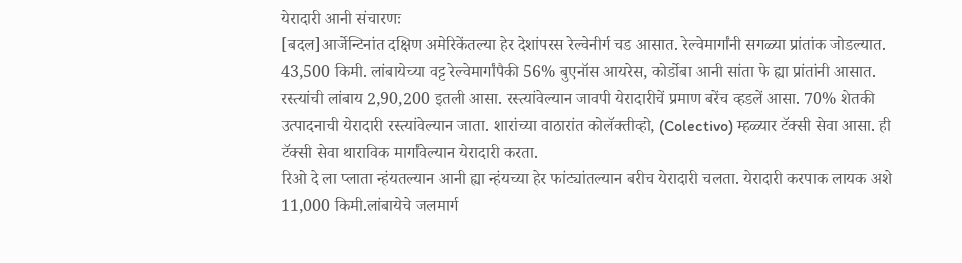येरादारी आनी संचारणः
[बदल]आर्जेन्टिनांत दक्षिण अमेरिकेंतल्या हेर देशांपरस रेल्वेनीर्ग चड आसात. रेल्वेमार्गांनी सगळ्या प्रांतांक जोडल्यात. 43,500 किमी. लांबायेच्या वट्ट रेल्वेमार्गांपैकी 56% बुएनॉस आयरेस, कोर्डोबा आनी सांता फे ह्या प्रांतांनी आसात.
रस्त्यांची लांबाय 2,90,200 इतली आसा. रस्त्यांवेल्यान जावपी येरादारीचें प्रमाण बरेंच व्हडलें आसा. 70% शेतकी उत्पादनाची येरादारी रस्त्यांवेल्यान जाता. शारांच्या वाठारांत कोलॅक्तीव्हो, (Colectivo) म्हळ्यार टॅक्सी सेवा आसा. ही टॅक्सी सेवा थाराविक मार्गांवेल्यान येरादारी करता.
रिओ दे ला प्लाता न्हंयतल्यान आनी ह्या न्हंयच्या हेर फांट्यांतल्यान बरीच येरादारी चलता. येरादारी करपाक लायक अशे 11,000 किमी.लांबायेचे जलमार्ग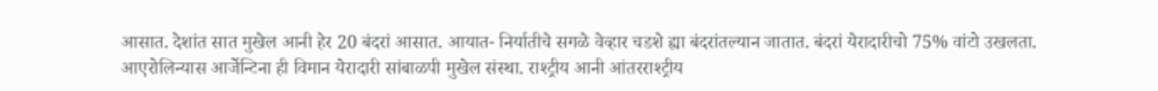आसात. देशांत सात मुखेल आनी हेर 20 बंदरां आसात. आयात- निर्यातीचे सगळे वेव्हार चडशे ह्या बंदरांतल्यान जातात. बंदरां येरादारीचो 75% वांटो उखलता.
आएरोलिन्यास आर्जेन्टिना ही विमान येरादारी सांबाळपी मुखेल संस्था. राश्ट्रीय आनी आंतरराश्ट्रीय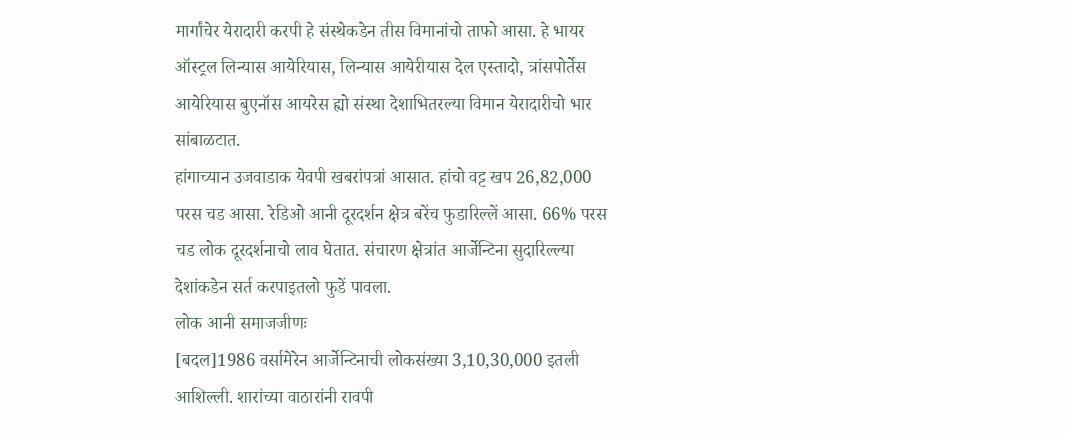मार्गांचेर येरादारी करपी हे संस्थेकडेन तीस विमानांचो ताफो आसा. हे भायर ऑस्ट्रल लिन्यास आयेरियास, लिन्यास आयेरीयास देल एस्तादो, त्रांसपोर्तेस आयेरियास बुएनॉस आयरेस ह्यो संस्था देशाभितरल्या विमान येरादारीचो भार सांबाळटात.
हांगाच्यान उजवाडाक येवपी खबरांपत्रां आसात. हांचो वट्ट खप 26,82,000 परस चड आसा. रेडिओ आनी दूरदर्शन क्षेत्र बरेंच फुडारिल्लें आसा. 66% परस चड लोक दूरदर्शनाचो लाव घेतात. संचारण क्षेत्रांत आर्जेन्टिना सुदारिल्ल्या देशांकडेन सर्त करपाइतलो फुडें पावला.
लोक आनी समाजजीणः
[बदल]1986 वर्सामेरेन आर्जेन्टिनाची लोकसंख्या 3,10,30,000 इतली आशिल्ली. शारांच्या वाठारांनी रावपी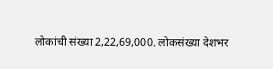लोकांची संख्या 2,22,69,000. लोकसंख्या देशभर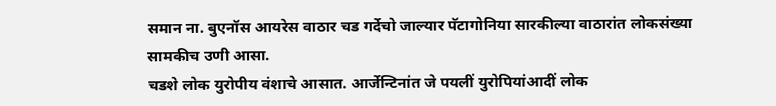समान ना. बुएनॉस आयरेस वाठार चड गर्देचो जाल्यार पॅटागोनिया सारकील्या वाठारांत लोकसंख्या सामकीच उणी आसा.
चडशे लोक युरोपीय वंशाचे आसात. आर्जेन्टिनांत जे पयलीं युरोपियांआदीं लोक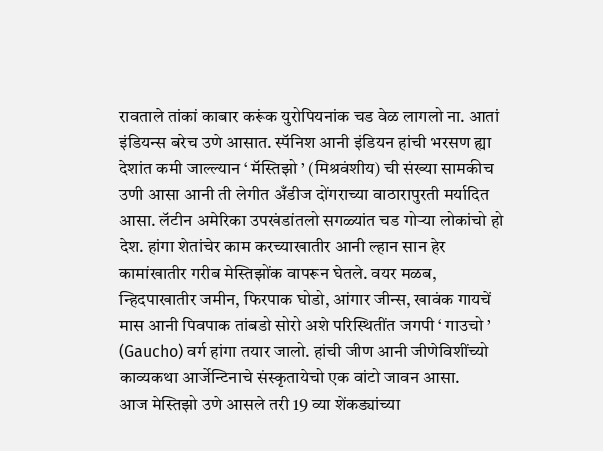रावताले तांकां काबार करूंक युरोपियनांक चड वेळ लागलो ना. आतां इंडियन्स बरेच उणे आसात. स्पॅनिश आनी इंडियन हांची भरसण ह्या देशांत कमी जाल्ल्यान ‘ मॅस्तिझो ’ (मिश्रवंशीय) ची संख्या सामकीच उणी आसा आनी ती लेगीत अँडीज दोंगराच्या वाठारापुरती मर्यादित आसा. लॅटीन अमेरिका उपखंडांतलो सगळ्यांत चड गोऱ्या लोकांचो हो देश. हांगा शेतांचेर काम करच्याखातीर आनी ल्हान सान हेर कामांखातीर गरीब मेस्तिझोंक वापरून घेतले. वयर मळब, न्हिदपाखातीर जमीन, फिरपाक घोडो, आंगार जीन्स, खावंक गायचें मास आनी पिवपाक तांबडो सोरो अशे परिस्थितींत जगपी ‘ गाउचो ’ (Gaucho) वर्ग हांगा तयार जालो. हांची जीण आनी जीणेविशींच्यो काव्यकथा आर्जेन्टिनाचे संस्कृतायेचो एक वांटो जावन आसा.
आज मेस्तिझो उणे आसले तरी 19 व्या शेंकड्यांच्या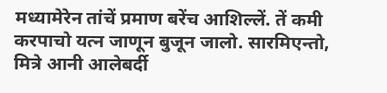मध्यामेरेन तांचें प्रमाण बरेंच आशिल्लें. तें कमी करपाचो यत्न जाणून बुजून जालो. सारमिएन्तो, मित्रे आनी आलेबर्दी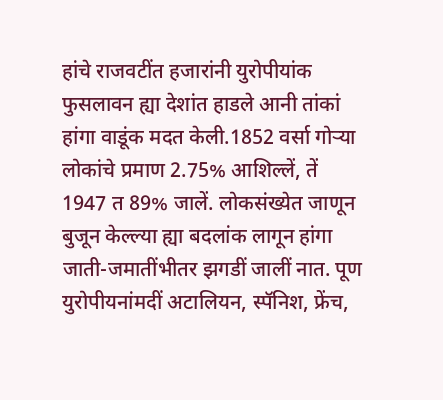हांचे राजवटींत हजारांनी युरोपीयांक फुसलावन ह्या देशांत हाडले आनी तांकां हांगा वाडूंक मदत केली.1852 वर्सा गोऱ्या लोकांचे प्रमाण 2.75% आशिल्लें, तें 1947 त 89% जालें. लोकसंख्येत जाणून बुजून केल्ल्या ह्या बदलांक लागून हांगा जाती-जमातींभीतर झगडीं जालीं नात. पूण युरोपीयनांमदीं अटालियन, स्पॅनिश, फ्रेंच,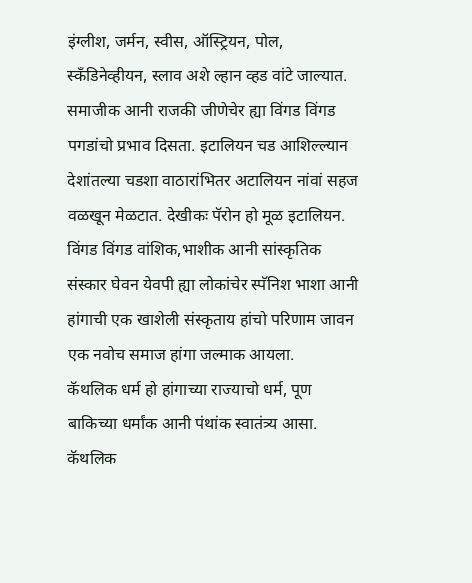इंग्लीश, जर्मन, स्वीस, ऑस्ट्रियन, पोल, स्कँडिनेव्हीयन, स्लाव अशे ल्हान व्हड वांटे जाल्यात. समाजीक आनी राजकी जीणेचेर ह्या विंगड विंगड पगडांचो प्रभाव दिसता. इटालियन चड आशिल्ल्यान देशांतल्या चडशा वाठारांभितर अटालियन नांवां सहज वळखून मेळटात. देखीकः पॅरोन हो मूळ इटालियन. विंगड विंगड वांशिक,भाशीक आनी सांस्कृतिक संस्कार घेवन येवपी ह्या लोकांचेर स्पॅनिश भाशा आनी हांगाची एक खाशेली संस्कृताय हांचो परिणाम जावन एक नवोच समाज हांगा जल्माक आयला.
कॅथलिक धर्म हो हांगाच्या राज्याचो धर्म, पूण बाकिच्या धर्मांक आनी पंथांक स्वातंत्र्य आसा. कॅथलिक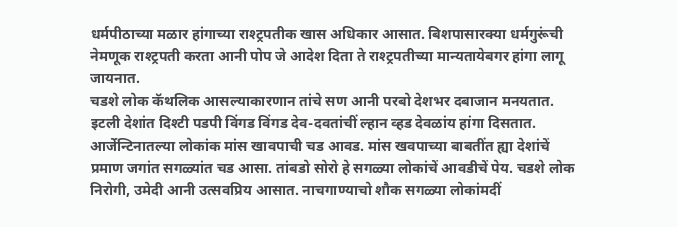धर्मपीठाच्या मळार हांगाच्या राश्ट्रपतीक खास अधिकार आसात. बिशपासारक्या धर्मगुरूंची नेमणूक राश्ट्रपती करता आनी पोप जे आदेश दिता ते राश्ट्रपतीच्या मान्यतायेबगर हांगा लागू जायनात.
चडशे लोक कॅथलिक आसल्याकारणान तांचे सण आनी परबो देशभर दबाजान मनयतात. इटली देशांत दिश्टी पडपी विंगड विंगड देव-दवतांचीं ल्हान व्हड देवळांय हांगा दिसतात.
आर्जेन्टिनातल्या लोकांक मांस खावपाची चड आवड. मांस खवपाच्या बाबतींत ह्या देशांचें प्रमाण जगांत सगळ्यांत चड आसा. तांबडो सोरो हे सगळ्या लोकांचें आवडीचें पेय. चडशे लोक निरोगी, उमेदी आनी उत्सवप्रिय आसात. नाचगाण्याचो शौक सगळ्या लोकांमदीं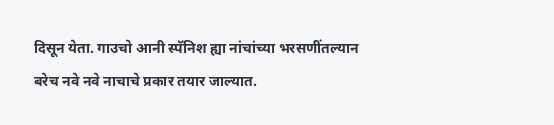दिसून येता. गाउचो आनी स्पॅनिश ह्या नांचांच्या भरसणींतल्यान बरेच नवे नवे नाचाचे प्रकार तयार जाल्यात.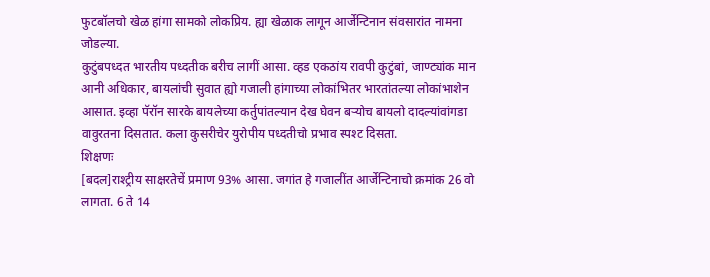फुटबॉलचो खेळ हांगा सामको लोकप्रिय. ह्या खेळाक लागून आर्जेन्टिनान संवसारांत नामना जोडल्या.
कुटुंबपध्दत भारतीय पध्दतीक बरीच लागीं आसा. व्हड एकठांय रावपी कुटुंबां, जाण्ट्यांक मान आनी अधिकार, बायलांची सुवात ह्यो गजाली हांगाच्या लोकांभितर भारतांतल्या लोकांभाशेन आसात. इव्हा पॅरॉन सारके बायलेच्या कर्तुपांतल्यान देख घेवन बऱ्योच बायलो दादल्यांवांगडा वावुरतना दिसतात. कला कुसरीचेर युरोपीय पध्दतीचो प्रभाव स्पश्ट दिसता.
शिक्षणः
[बदल]राश्ट्रीय साक्षरतेचें प्रमाण 93% आसा. जगांत हे गजालींत आर्जेन्टिनाचो क्रमांक 26 वो लागता. 6 ते 14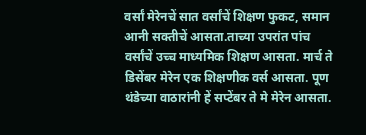वर्सां मेरेनचें सात वर्सांचें शिक्षण फुकट, समान आनी सक्तीचें आसता.ताच्या उपरांत पांच वर्सांचें उच्च माध्यमिक शिक्षण आसता. मार्च ते डिसेंबर मेरेन एक शिक्षणीक वर्स आसता. पूण थंडेच्या वाठारांनी हें सप्टेंबर ते मे मेरेन आसता.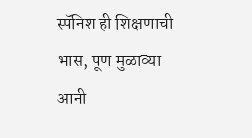स्पॅनिश ही शिक्षणाची भास, पूण मुळाव्या आनी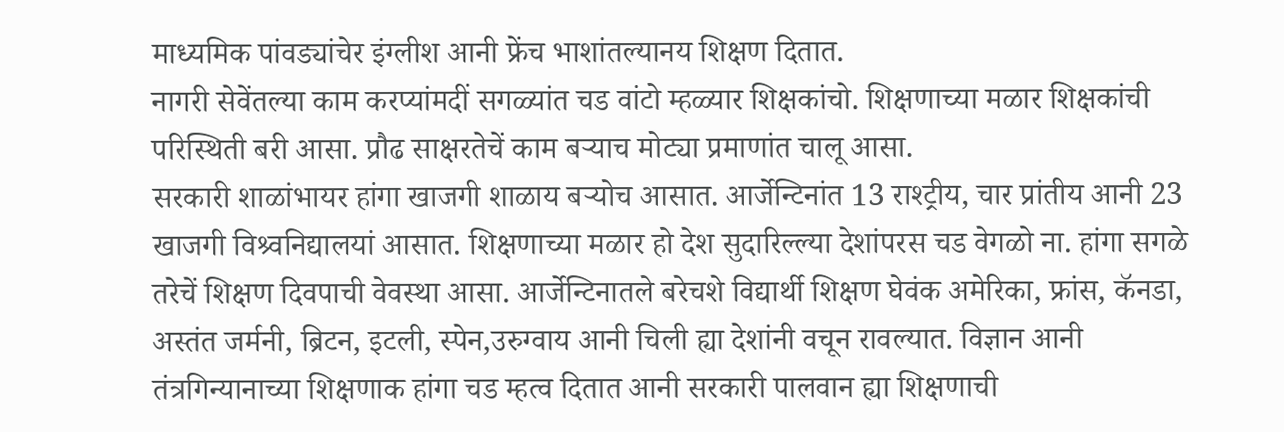माध्यमिक पांवड्यांचेर इंग्लीश आनी फ्रेंच भाशांतल्यानय शिक्षण दितात.
नागरी सेवेंतल्या काम करप्यांमदीं सगळ्यांत चड वांटो म्हळ्यार शिक्षकांचो. शिक्षणाच्या मळार शिक्षकांची परिस्थिती बरी आसा. प्रौढ साक्षरतेचें काम बऱ्याच मोट्या प्रमाणांत चालू आसा.
सरकारी शाळांभायर हांगा खाजगी शाळाय बऱ्योच आसात. आर्जेन्टिनांत 13 राश्ट्रीय, चार प्रांतीय आनी 23 खाजगी विश्र्वनिद्यालयां आसात. शिक्षणाच्या मळार हो देश सुदारिल्ल्या देशांपरस चड वेगळो ना. हांगा सगळे तरेचें शिक्षण दिवपाची वेवस्था आसा. आर्जेन्टिनातले बरेचशे विद्यार्थी शिक्षण घेवंक अमेरिका, फ्रांस, कॅनडा, अस्तंत जर्मनी, ब्रिटन, इटली, स्पेन,उरुग्वाय आनी चिली ह्या देशांनी वचून रावल्यात. विज्ञान आनी तंत्रगिन्यानाच्या शिक्षणाक हांगा चड म्हत्व दितात आनी सरकारी पालवान ह्या शिक्षणाची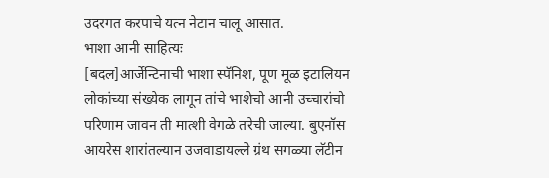उदरगत करपाचे यत्न नेटान चालू आसात.
भाशा आनी साहित्यः
[बदल]आर्जेन्टिनाची भाशा स्पॅनिश, पूण मूळ इटालियन लोकांच्या संख्येक लागून तांचे भाशेचो आनी उच्चारांचो परिणाम जावन ती मात्शी वेगळे तरेची जाल्या. बुएनॉस आयरेस शारांतल्यान उजवाडायल्ले ग्रंथ सगळ्या लॅटीन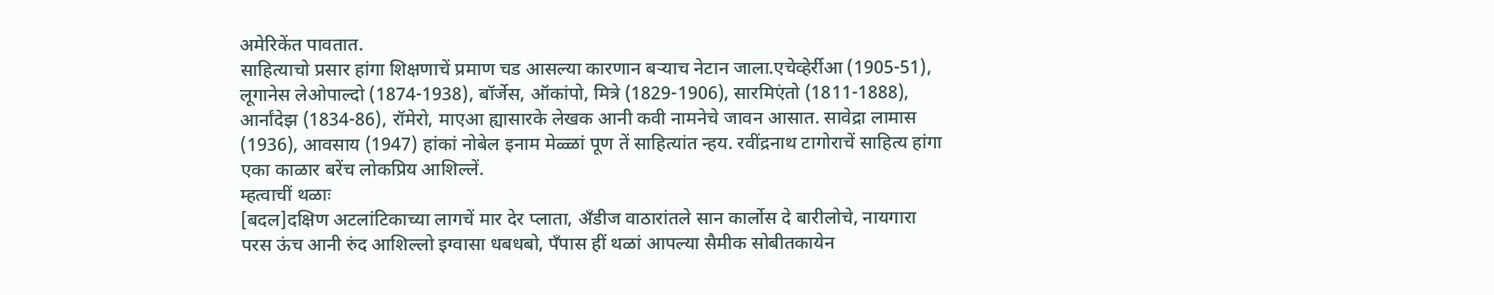अमेरिकेंत पावतात.
साहित्याचो प्रसार हांगा शिक्षणाचें प्रमाण चड आसल्या कारणान बऱ्याच नेटान जाला.एचेव्हेर्रीआ (1905-51), लूगानेस लेओपाल्दो (1874-1938), बॉर्जेस, ऑकांपो, मित्रे (1829-1906), सारमिएंतो (1811-1888), आर्नांदेझ (1834-86), रॉमेरो, माएआ ह्यासारके लेखक आनी कवी नामनेचे जावन आसात. सावेद्रा लामास (1936), आवसाय (1947) हांकां नोबेल इनाम मेळ्ळां पूण तें साहित्यांत न्हय. रवींद्रनाथ टागोराचें साहित्य हांगा एका काळार बरेंच लोकप्रिय आशिल्लें.
म्हत्वाचीं थळाः
[बदल]दक्षिण अटलांटिकाच्या लागचें मार देर प्लाता, अँडीज वाठारांतले सान कार्लोस दे बारीलोचे, नायगारा परस ऊंच आनी रुंद आशिल्लो इग्वासा धबधबो, पँपास हीं थळां आपल्या सैमीक सोबीतकायेन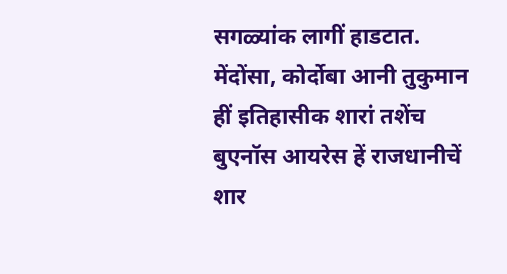सगळ्यांक लागीं हाडटात. मेंदोंसा, कोर्दोबा आनी तुकुमान हीं इतिहासीक शारां तशेंच बुएनॉस आयरेस हें राजधानीचें शार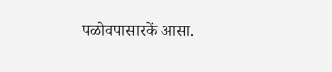पळोवपासारकें आसा.